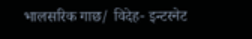भालसरिक गाछ/ विदेह- इन्टरनेट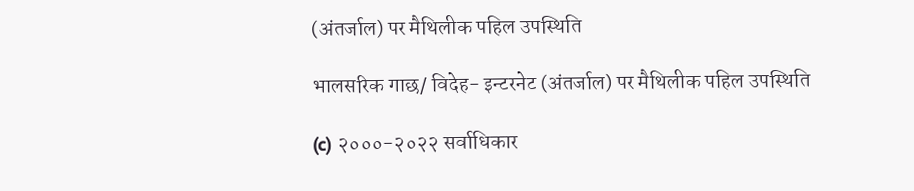(अंतर्जाल) पर मैथिलीक पहिल उपस्थिति

भालसरिक गाछ/ विदेह- इन्टरनेट (अंतर्जाल) पर मैथिलीक पहिल उपस्थिति

(c) २०००-२०२२ सर्वाधिकार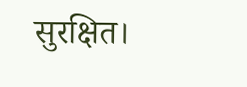सुरक्षित।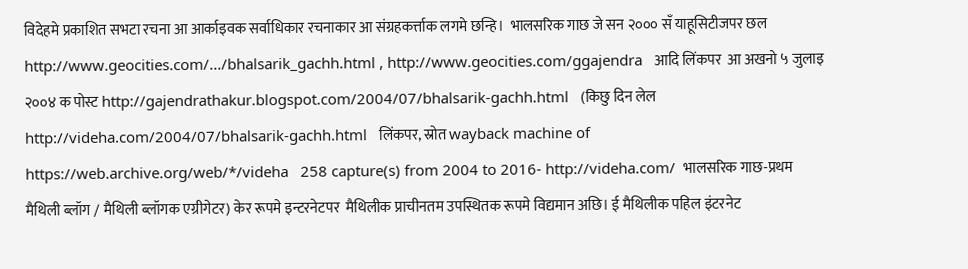विदेहमे प्रकाशित सभटा रचना आ आर्काइवक सर्वाधिकार रचनाकार आ संग्रहकर्त्ताक लगमे छन्हि।  भालसरिक गाछ जे सन २००० सँ याहूसिटीजपर छल http://www.geocities.com/.../bhalsarik_gachh.html , http://www.geocities.com/ggajendra   आदि लिंकपर  आ अखनो ५ जुलाइ २००४ क पोस्ट http://gajendrathakur.blogspot.com/2004/07/bhalsarik-gachh.html   (किछु दिन लेल http://videha.com/2004/07/bhalsarik-gachh.html   लिंकपर, स्रोत wayback machine of https://web.archive.org/web/*/videha   258 capture(s) from 2004 to 2016- http://videha.com/  भालसरिक गाछ-प्रथम मैथिली ब्लॉग / मैथिली ब्लॉगक एग्रीगेटर) केर रूपमे इन्टरनेटपर  मैथिलीक प्राचीनतम उपस्थितक रूपमे विद्यमान अछि। ई मैथिलीक पहिल इंटरनेट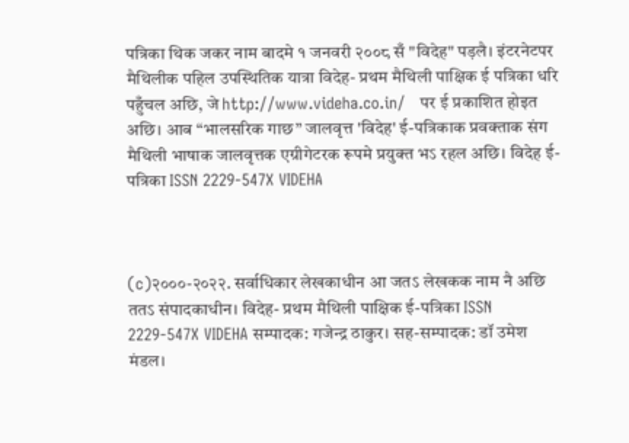पत्रिका थिक जकर नाम बादमे १ जनवरी २००८ सँ "विदेह" पड़लै। इंटरनेटपर मैथिलीक पहिल उपस्थितिक यात्रा विदेह- प्रथम मैथिली पाक्षिक ई पत्रिका धरि पहुँचल अछि, जे http://www.videha.co.in/   पर ई प्रकाशित होइत अछि। आब “भालसरिक गाछ” जालवृत्त 'विदेह' ई-पत्रिकाक प्रवक्ताक संग मैथिली भाषाक जालवृत्तक एग्रीगेटरक रूपमे प्रयुक्त भऽ रहल अछि। विदेह ई-पत्रिका ISSN 2229-547X VIDEHA



(c)२०००-२०२२. सर्वाधिकार लेखकाधीन आ जतऽ लेखकक नाम नै अछि ततऽ संपादकाधीन। विदेह- प्रथम मैथिली पाक्षिक ई-पत्रिका ISSN 2229-547X VIDEHA सम्पादक: गजेन्द्र ठाकुर। सह-सम्पादक: डॉ उमेश मंडल।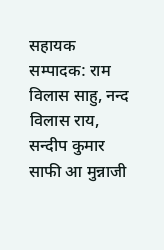सहायक सम्पादक: राम वि‍लास साहु, नन्द विलास राय, सन्दीप कुमार साफी आ मुन्नाजी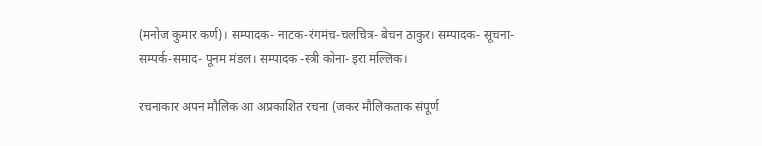(मनोज कुमार कर्ण)। सम्पादक- नाटक-रंगमंच-चलचित्र- बेचन ठाकुर। सम्पादक- सूचना-सम्पर्क-समाद- पूनम मंडल। सम्पादक -स्त्री कोना- इरा मल्लिक।

रचनाकार अपन मौलिक आ अप्रकाशित रचना (जकर मौलिकताक संपूर्ण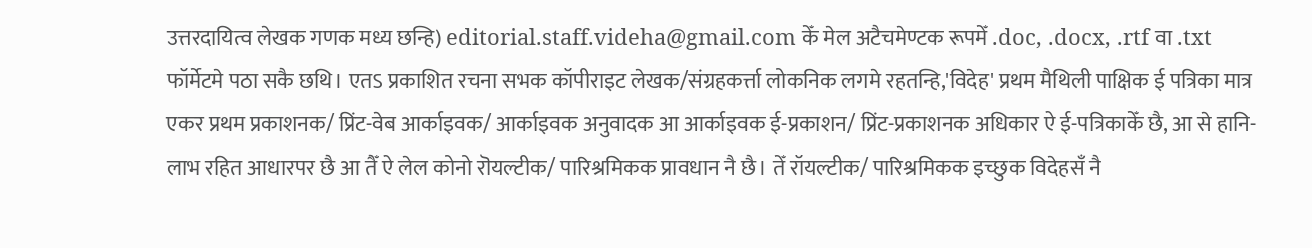उत्तरदायित्व लेखक गणक मध्य छन्हि) editorial.staff.videha@gmail.com केँ मेल अटैचमेण्टक रूपमेँ .doc, .docx, .rtf वा .txt फॉर्मेटमे पठा सकै छथि। एतऽ प्रकाशित रचना सभक कॉपीराइट लेखक/संग्रहकर्त्ता लोकनिक लगमे रहतन्हि,'विदेह' प्रथम मैथिली पाक्षिक ई पत्रिका मात्र एकर प्रथम प्रकाशनक/ प्रिंट-वेब आर्काइवक/ आर्काइवक अनुवादक आ आर्काइवक ई-प्रकाशन/ प्रिंट-प्रकाशनक अधिकार ऐ ई-पत्रिकाकेँ छै, आ से हानि-लाभ रहित आधारपर छै आ तैँ ऐ लेल कोनो रॊयल्टीक/ पारिश्रमिकक प्रावधान नै छै। तेँ रॉयल्टीक/ पारिश्रमिकक इच्छुक विदेहसँ नै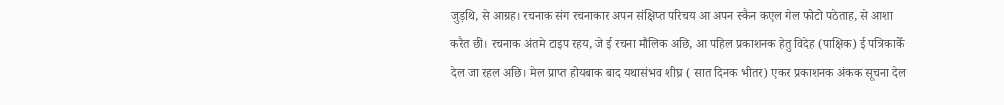जुड़थि, से आग्रह। रचनाक संग रचनाकार अपन संक्षिप्त परिचय आ अपन स्कैन कएल गेल फोटो पठेताह, से आशा करैत छी। रचनाक अंतमे टाइप रहय, जे ई रचना मौलिक अछि, आ पहिल प्रकाशनक हेतु विदेह (पाक्षिक) ई पत्रिकाकेँ देल जा रहल अछि। मेल प्राप्त होयबाक बाद यथासंभव शीघ्र ( सात दिनक भीतर) एकर प्रकाशनक अंकक सूचना देल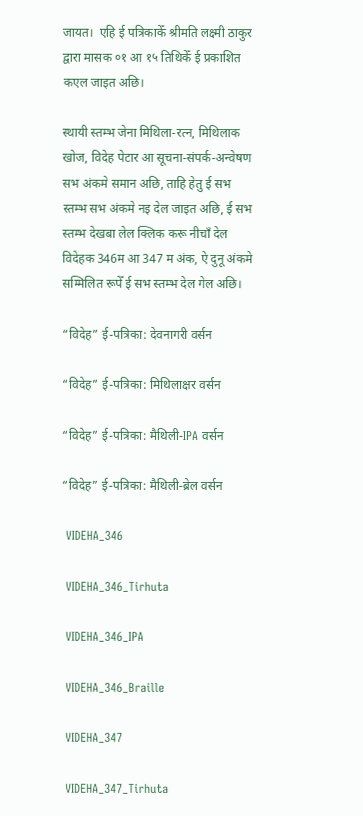जायत।  एहि ई पत्रिकाकेँ श्रीमति लक्ष्मी ठाकुर द्वारा मासक ०१ आ १५ तिथिकेँ ई प्रकाशित कएल जाइत अछि।

स्थायी स्तम्भ जेना मिथिला-रत्न, मिथिलाक खोज, विदेह पेटार आ सूचना-संपर्क-अन्वेषण सभ अंकमे समान अछि, ताहि हेतु ई सभ स्तम्भ सभ अंकमे नइ देल जाइत अछि, ई सभ स्तम्भ देखबा लेल क्लिक करू नीचाँ देल विदेहक 346म आ 347 म अंक, ऐ दुनू अंकमे सम्मिलित रूपेँ ई सभ स्तम्भ देल गेल अछि।

“विदेह” ई-पत्रिका: देवनागरी वर्सन

“विदेह” ई-पत्रिका: मिथिलाक्षर वर्सन

“विदेह” ई-पत्रिका: मैथिली-IPA वर्सन

“विदेह” ई-पत्रिका: मैथिली-ब्रेल वर्सन

 VIDEHA_346

 VIDEHA_346_Tirhuta

 VIDEHA_346_IPA

 VIDEHA_346_Braille

 VIDEHA_347

 VIDEHA_347_Tirhuta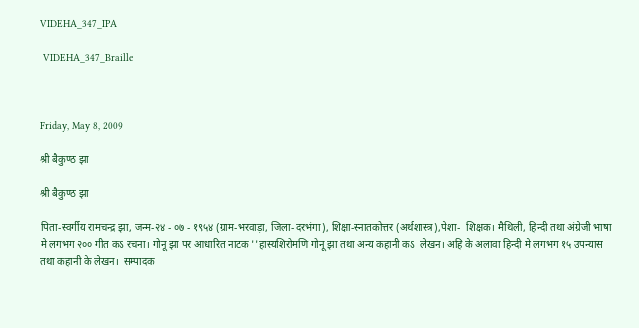VIDEHA_347_IPA

 VIDEHA_347_Braille



Friday, May 8, 2009

श्री बैकुण्ठ झा

श्री बैकुण्ठ झा

पिता-स्वर्गीय रामचन्द्र झा, जन्म-२४ - ०७ - १९५४ (ग्राम-भरवाड़ा, जिला-दरभंगा), शिक्षा-स्‍नातकोत्तर (अर्थशास्त्र),पेशा-  शिक्षक। मैथिली, हिन्दी तथा अंग्रेजी भाषा मे लगभग २०० गीत कऽ रचना। गोनू झा पर आधारित नाटक ''हास्यशिरोमणि गोनू झा तथा अन्य कहानी कऽ  लेखन। अहि के अलावा हिन्दी मे लगभग १५ उपन्यास तथा कहानी के लेखन।  सम्‍पादक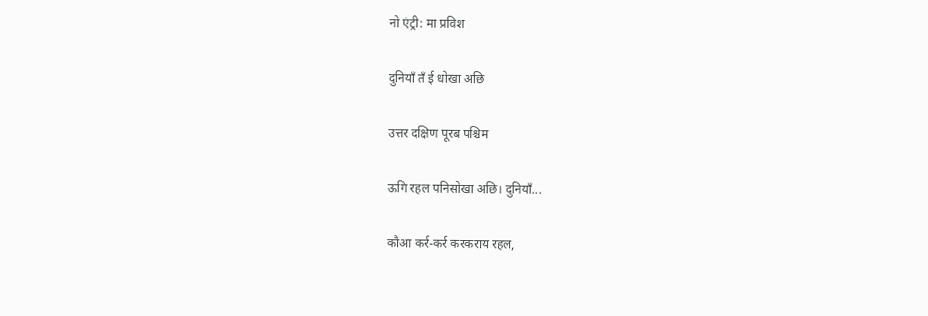नो एंट्री: मा प्रविश

दुनियाँ तँ ई धोखा अछि

उत्तर दक्षिण पूरब पश्चिम

ऊगि रहल पनिसोखा अछि। दुनियाँ...

कौआ कर्र-कर्र करकराय रहल,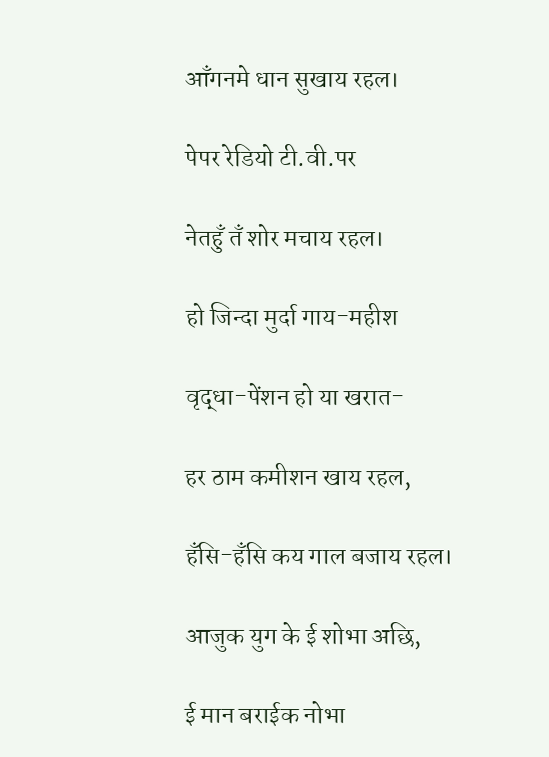आँगनमे धान सुखाय रहल।

पेपर रेडियो टी.वी.पर

नेतहुँ तँ शोर मचाय रहल।

हो जिन्दा मुर्दा गाय-महीश

वृद्धा-पेंशन हो या खरात-

हर ठाम कमीशन खाय रहल,

हँसि-हँसि कय गाल बजाय रहल।

आजुक युग के ई शोभा अछि,

ई मान बराईक नोभा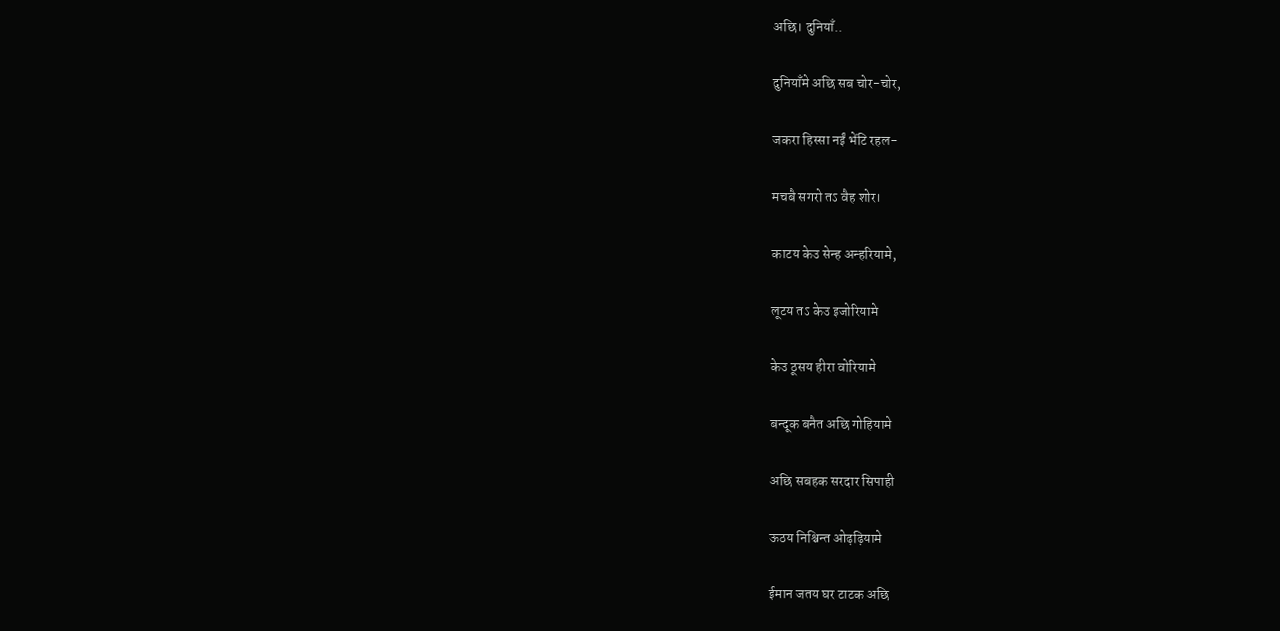अछि। दुनियाँ..

दुनियाँमे अछि सब चोर-चोर,

जकरा हिस्सा नईं भेंटि रहल-

मचबै सगरो तऽ वैह शोर।

काटय केउ सेन्ह अन्हरियामे,

लूटय तऽ केउ इजोरियामे

केउ ठूसय हीरा वोरियामे

बन्दूक बनैत अछि गोहियामे

अछि सबहक सरदार सिपाही

ऊठय निश्चिन्त ओढ़ढ़ियामे

ईमान जतय घर टाटक अछि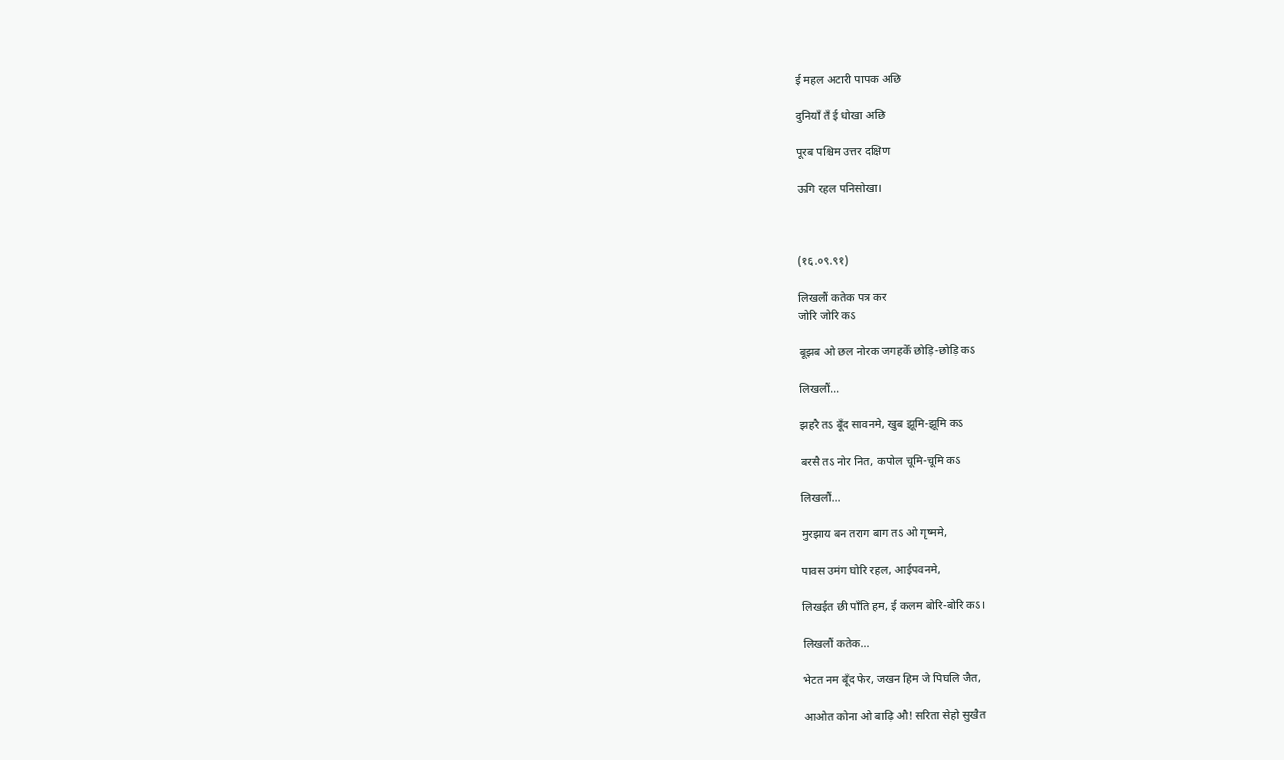ई महल अटारी पापक अछि

दुनियाँ तँ ई धोखा अछि

पूरब पश्चिम उत्तर दक्षिण

ऊगि रहल पनिसोखा।



(१६.०९.९१)

लिखलौं कतेक पत्र कर
जोरि जोरि कऽ

बूझब ओ छल नोरक जगहकेँ छोड़ि-छोड़ि कऽ

लिखलौं...

झहरै तऽ बूँद सावनमे, खुब झूमि-झूमि कऽ

बरसै तऽ नोर नित, कपोल चूमि-चूमि कऽ

लिखलौं...

मुरझाय बन तराग बाग तऽ ओ गृष्ममे,

पावस उमंग घोरि रहल, आईपवनमे,

लिखईत छी पाँति हम, ई कलम बोरि-बोरि कऽ।

लिखलौं कतेक...

भेटत नम बूँद फेर, जखन हिम जे पिघलि जैत,

आओत कोना ओ बाढ़ि औ! सरिता सेहो सुखैत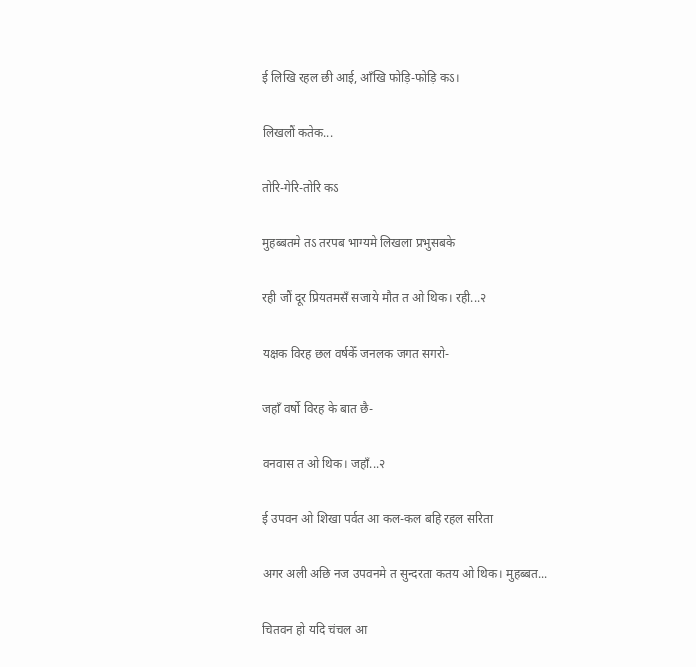ई लिखि रहल छी आई, आँखि फोड़ि-फोड़ि कऽ।

लिखलौं कतेक...

तोरि-गेरि-तोरि कऽ

मुहब्बतमे तऽ तरपब भाग्यमे लिखला प्रभुसबके

रही जौं दूर प्रियतमसँ सजाये मौत त ओ थिक। रही...२

यक्षक विरह छल वर्षकेँ जनलक जगत सगरो-

जहाँ वर्षो विरह के बात छै-

वनवास त ओ थिक। जहाँ...२

ई उपवन ओ शिखा पर्वत आ कल-कल बहि रहल सरिता

अगर अली अछि नज उपवनमे त सुन्दरता कतय ओ थिक। मुहब्बत...

चितवन हो यदि चंचल आ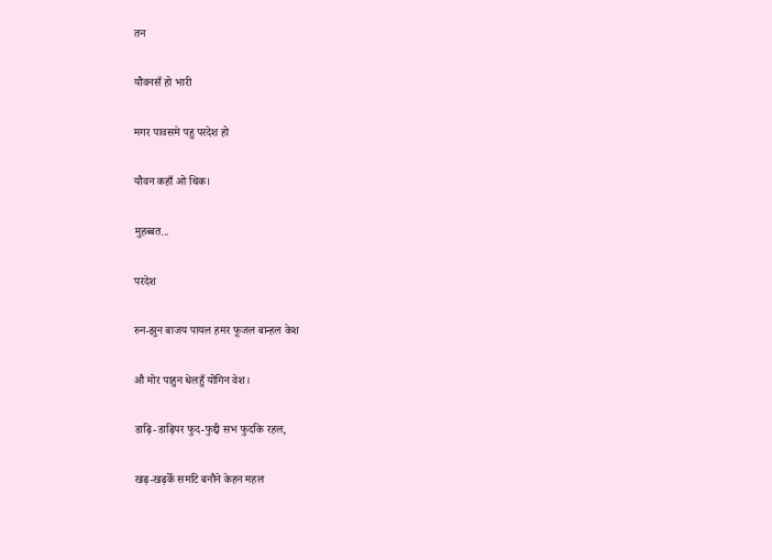तन

यौवनसँ हो भारी

मगर पावसमे पहु परदेश हो

यौवन कहाँ ओ थिक।

मुहब्बत...

परदेश

रुन-झुन बाजय पायल हमर फूजल बान्हल केश

औ मोर पाहुन धेलहुँ योगिन वेश।

डाढ़ि-डाढ़िपर फुद-फुद्दी सभ फुदकि रहल,

खढ़-खढ़केँ समटि बनौने केहन महल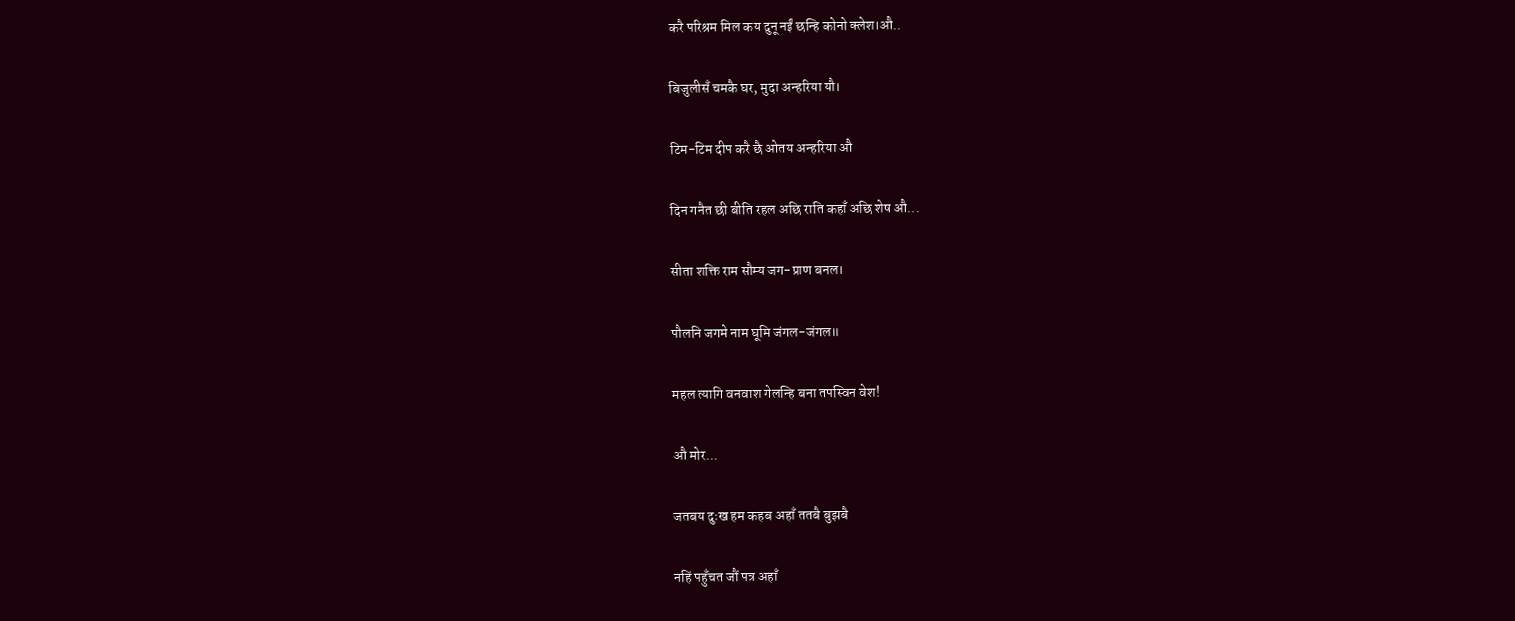करै परिश्रम मिल कय दुनू नईं छन्हि कोनो क्लेश।औ..

बिजुलीसँ चमकै घर, मुदा अन्हरिया यौ।

टिम-टिम दीप करै छै ओतय अन्हरिया औ

दिन गनैत छी बीति रहल अछि राति कहाँ अछि शेष औ...

सीता शक्ति राम सौम्य जग-प्राण बनल।

पौलनि जगमे नाम घूमि जंगल-जंगल॥

महल त्यागि वनवाश गेलन्हि बना तपस्विन वेश!

औ मोर...

जतबय दुःख हम कहब अहाँ ततबै बुझबै

नहिं पहुँचत जौं पत्र अहाँ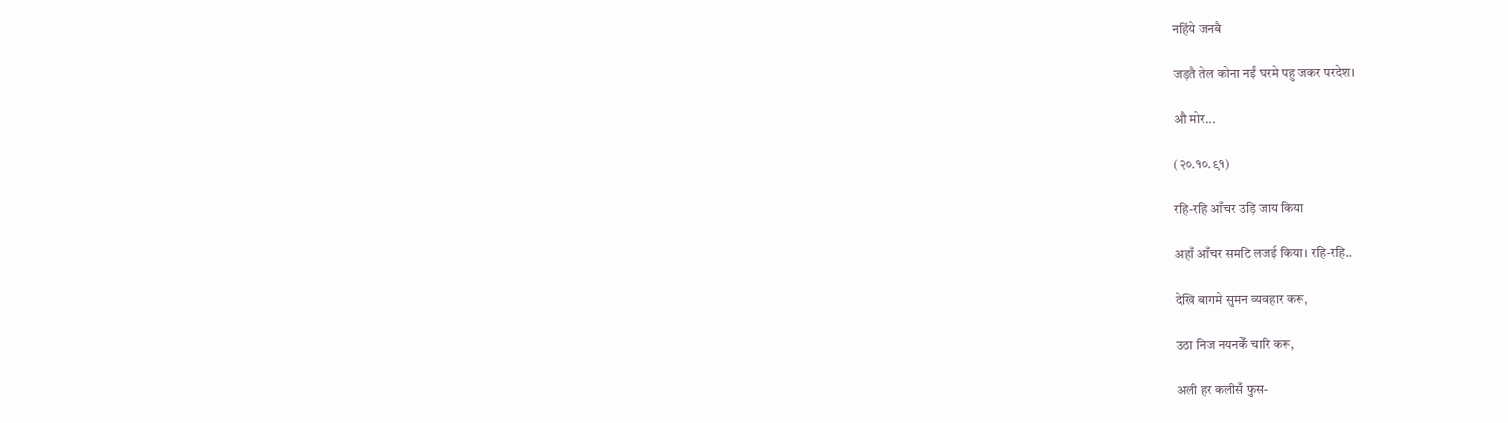नहिंये जनबै

जड़तै तेल कोना नईं घरमे पहु जकर परदेश।

औ मोर...

(२०.१०.९१)

रहि-रहि आँचर उड़ि जाय किया

अहाँ आँचर समटि लजई किया। रहि-रहि..

देखि बागमे सुमन व्यवहार करू,

उठा निज नयनकेँ चारि करू,

अली हर कलीसँ फुस-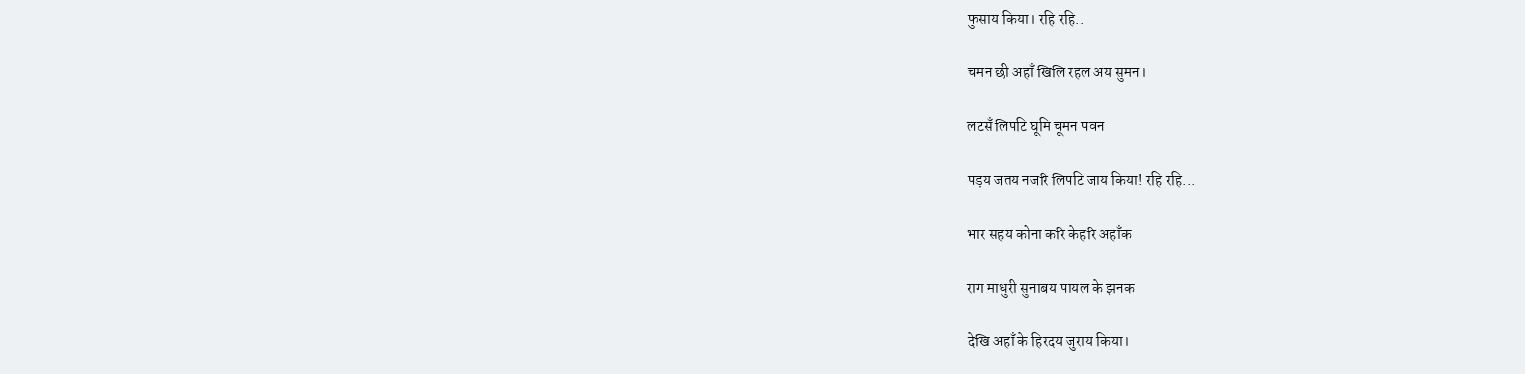फुसाय किया। रहि रहि..

चमन छी अहाँ खिलि रहल अय सुमन।

लटसँ लिपटि घूमि चूमन पवन

पड़य जतय नजरि लिपटि जाय किया! रहि रहि...

भार सहय कोना करि केहरि अहाँक

राग माधुरी सुनाबय पायल के झनक

देखि अहाँ के हिरदय जुराय किया।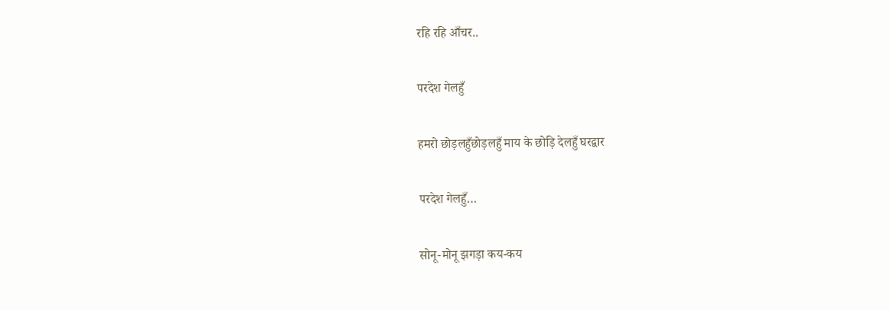रहि रहि आँचर..

परदेश गेलहुँ

हमरो छोड़लहुँछोड़लहुँ माय के छोड़ि देलहुँ घरद्वार

परदेश गेलहुँ…

सोनू-मोनू झगड़ा कय-कय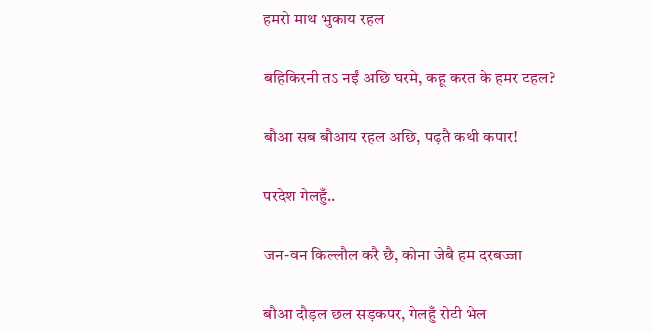हमरो माथ भुकाय रहल

बहिकिरनी तऽ नईं अछि घरमे, कहू करत के हमर टहल?

बौआ सब बौआय रहल अछि, पढ़तै कथी कपार!

परदेश गेलहुँ..

जन-वन किल्लौल करै छै, कोना जेबै हम दरबज्जा

बौआ दौड़ल छल सड़कपर, गेलहुँ रोटी भेल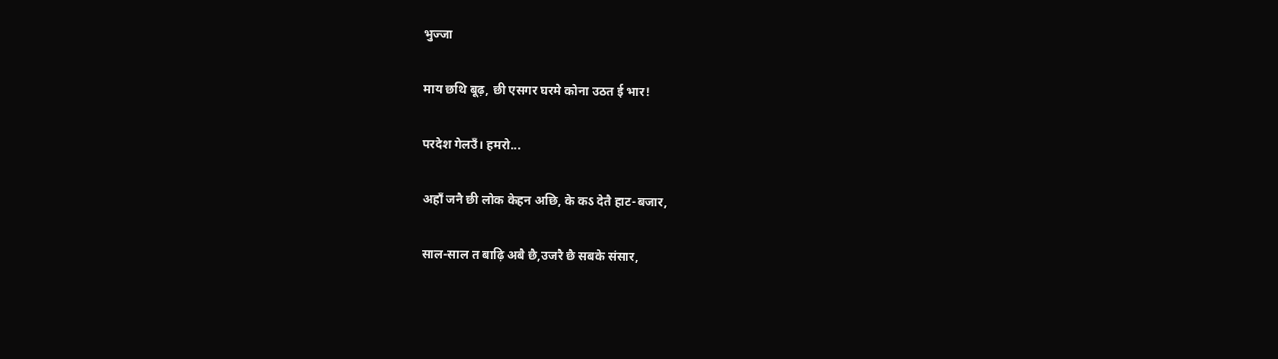भुज्जा

माय छथि बूढ़, छी एसगर घरमे कोना उठत ई भार!

परदेश गेलउँ। हमरो...

अहाँ जनै छी लोक केहन अछि, के कऽ देतै हाट-बजार,

साल-साल त बाढ़ि अबै छै,उजरै छै सबके संसार,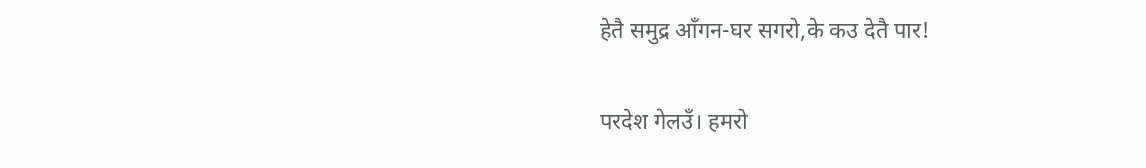हेतै समुद्र आँगन-घर सगरो,के कउ देतै पार!

परदेश गेलउँ। हमरो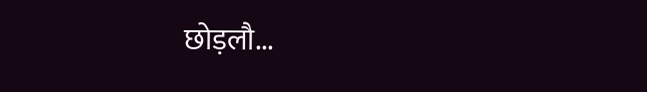छोड़लौ...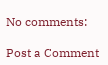No comments:

Post a Comment